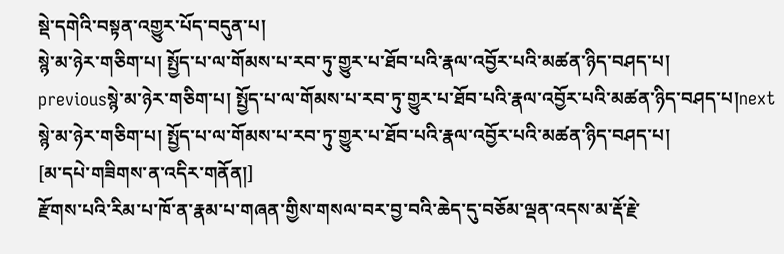སྡེ་དགེའི་བསྟན་འགྱུར་པོད་བདུན་པ།
སྙེ་མ་ཉེར་གཅིག་པ། སྤྱོད་པ་ལ་གོམས་པ་རབ་ཏུ་གྱུར་པ་ཐོབ་པའི་རྣལ་འབྱོར་པའི་མཚན་ཉིད་བཤད་པ།
previousསྙེ་མ་ཉེར་གཅིག་པ། སྤྱོད་པ་ལ་གོམས་པ་རབ་ཏུ་གྱུར་པ་ཐོབ་པའི་རྣལ་འབྱོར་པའི་མཚན་ཉིད་བཤད་པ།next
སྙེ་མ་ཉེར་གཅིག་པ། སྤྱོད་པ་ལ་གོམས་པ་རབ་ཏུ་གྱུར་པ་ཐོབ་པའི་རྣལ་འབྱོར་པའི་མཚན་ཉིད་བཤད་པ།
[མ་དཔེ་གཟིགས་ན་འདིར་གནོན།]
རྫོགས་པའི་རིམ་པ་ཁོ་ན་རྣམ་པ་གཞན་གྱིས་གསལ་བར་བྱ་བའི་ཆེད་དུ་བཅོམ་ལྡན་འདས་མ་རྡོ་རྗེ་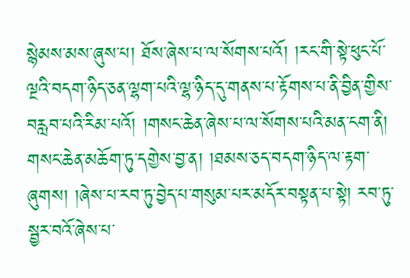སྙེམས་མས་ཞུས་པ། ཐོས་ཞེས་པ་ལ་སོགས་པའོ། །རང་གི་སྟེ་ཕུང་པོ་ལྔའི་བདག་ཉིད་ཅན་ལྷག་པའི་ལྷ་ཉིད་དུ་གནས་པ་རྟོགས་པ་ནི་བྱིན་གྱིས་བརླབ་པའི་རིམ་པའོ། །གསང་ཆེན་ཞེས་པ་ལ་སོགས་པའི་མན་ངག་ནི། གསང་ཆེན་མཆོག་ཏུ་དགྱེས་བྱ་ན། །ཐམས་ཅད་བདག་ཉིད་ལ་རྟག་ཞུགས། །ཞེས་པ་རབ་ཏུ་བྱེད་པ་གསུམ་པར་མདོར་བསྟན་པ་སྟེ། རབ་ཏུ་སྦྱར་བའོ་ཞེས་པ་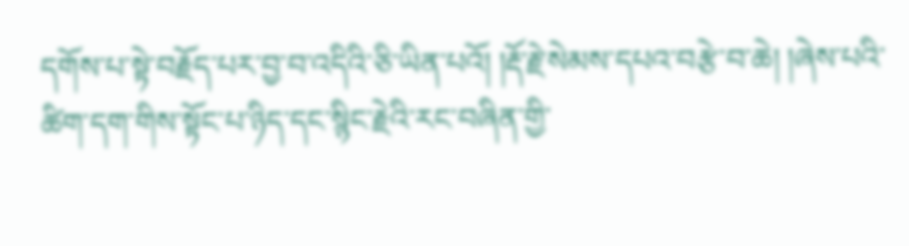དགོས་པ་སྟེ་བརྗོད་པར་བྱ་བ་འདིའི་ཅི་ཡིན་པའོ། །རྡོ་རྗེ་སེམས་དཔའ་བརྩེ་བ་ཆེ། །ཞེས་པའི་ཚིག་དག་གིས་སྟོང་པ་ཉིད་དང་སྙིང་རྗེའི་རང་བཞིན་གྱི་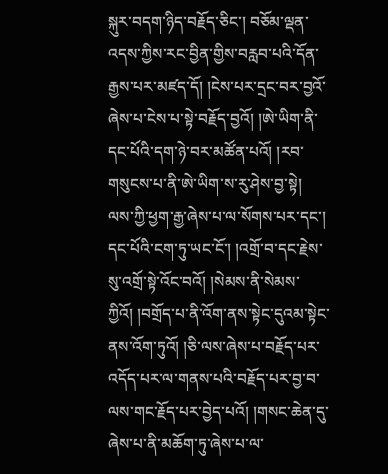སྐུར་བདག་ཉིད་བརྗོད་ཅིང་། བཅོམ་ལྡན་འདས་ཀྱིས་རང་བྱིན་གྱིས་བརླབ་པའི་དོན་རྒྱས་པར་མཛད་དོ། །ངེས་པར་དྲང་བར་བྱའོ་ཞེས་པ་ངེས་པ་སྟེ་བརྗོད་བྱའོ། །ཨེ་ཡིག་ནི་དང་པོའི་དག་ཉེ་བར་མཚོན་པའོ། །རབ་གསུངས་པ་ནི་ཨེ་ཡིག་ས་རུ་ཤེས་བྱ་སྟེ། ལས་ཀྱི་ཕྱག་རྒྱ་ཞེས་པ་ལ་སོགས་པར་དང་། དང་པོའི་ངག་ཏུ་ཡང་ངོ་། །འགྲོ་བ་དང་རྗེས་སུ་འགྲོ་སྟེ་འོང་བའོ། །སེམས་ནི་སེམས་ཀྱིའོ། །བགྲོད་པ་ནི་འོག་ནས་སྟེང་དུའམ་སྟེང་ནས་འོག་ཏུའོ། །ཅི་ལས་ཞེས་པ་བརྗོད་པར་འདོད་པར་ལ་གནས་པའི་བརྗོད་པར་བྱ་བ་ལས་གང་རྗོད་པར་བྱེད་པའོ། །གསང་ཆེན་དུ་ཞེས་པ་ནི་མཆོག་ཏུ་ཞེས་པ་ལ་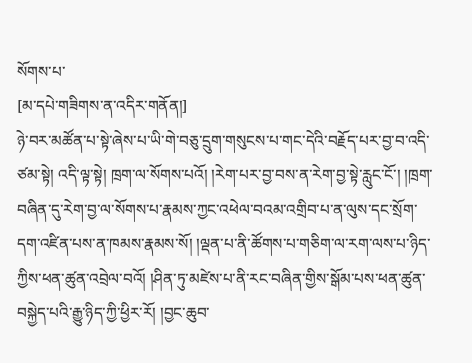སོགས་པ་
[མ་དཔེ་གཟིགས་ན་འདིར་གནོན།]
ཉེ་བར་མཚོན་པ་སྟེ་ཞེས་པ་ཡི་གེ་བཅུ་དྲུག་གསུངས་པ་གང་དེའི་བརྗོད་པར་བྱ་བ་འདི་ཙམ་སྟེ། འདི་ལྟ་སྟེ། ཁྲག་ལ་སོགས་པའོ། །རེག་པར་བྱ་བས་ན་རེག་བྱ་སྟེ་རླུང་ངོ་། །ཁྲག་བཞིན་དུ་རེག་བྱ་ལ་སོགས་པ་རྣམས་ཀྱང་འཕེལ་བའམ་འགྲིབ་པ་ན་ལུས་དང་སྲོག་དག་འཛིན་པས་ན་ཁམས་རྣམས་སོ། །ལྡན་པ་ནི་ཚོགས་པ་གཅིག་ལ་རག་ལས་པ་ཉིད་ཀྱིས་ཕན་ཚུན་འབྲེལ་བའོ། །ཤིན་ཏུ་མཛེས་པ་ནི་རང་བཞིན་གྱིས་སྒོམ་པས་ཕན་ཚུན་བསྐྱེད་པའི་རྒྱུ་ཉིད་ཀྱི་ཕྱིར་རོ། །བྱང་ཆུབ་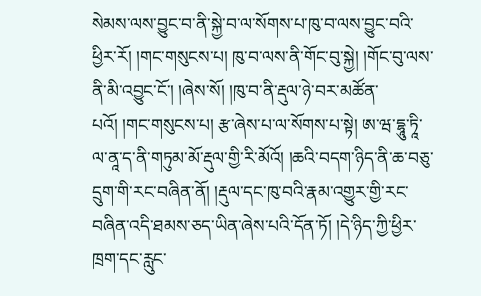སེམས་ལས་བྱུང་བ་ནི་སྐྱེ་བ་ལ་སོགས་པ་ཁུ་བ་ལས་བྱུང་བའི་ཕྱིར་རོ། །གང་གསུངས་པ། ཁུ་བ་ལས་ནི་གོང་བུ་སྐྱེ། །གོང་བུ་ལས་ནི་མི་འབྱུང་ངོ་། །ཞེས་སོ། །ཁུ་བ་ནི་རྡུལ་ཉེ་བར་མཚོན་པའོ། །གང་གསུངས་པ། རྩ་ཞེས་པ་ལ་སོགས་པ་སྟེ། ཨ་ཝ་དྷཱུ་ཏཱི་ལ་ནཱ་ད་ནི་གཏུམ་མོ་རྡུལ་གྱི་རི་མོའོ། །ཆའི་བདག་ཉིད་ནི་ཆ་བཅུ་དྲུག་གི་རང་བཞིན་ནོ། །རྡུལ་དང་ཁུ་བའི་རྣམ་འགྱུར་གྱི་རང་བཞིན་འདི་ཐམས་ཅད་ཡིན་ཞེས་པའི་དོན་ཏོ། །དེ་ཉིད་ཀྱི་ཕྱིར་ཁྲག་དང་རླུང་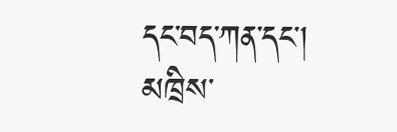དང་བད་ཀན་དང་། མཁྲིས་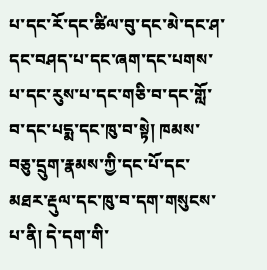པ་དང་རོ་དང་ཚིལ་བུ་དང་མེ་དང་ཤ་དང་བཤད་པ་དང་ཞག་དང་པགས་པ་དང་རུས་པ་དང་གཅི་བ་དང་གློ་བ་དང་པདྨ་དང་ཁུ་བ་སྟེ། ཁམས་བཅུ་དྲུག་རྣམས་ཀྱི་དང་པོ་དང་མཐར་རྡུལ་དང་ཁུ་བ་དག་གསུངས་པ་ནི། དེ་དག་གི་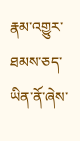རྣམ་འགྱུར་ཐམས་ཅད་ཡིན་ནོ་ཞེས་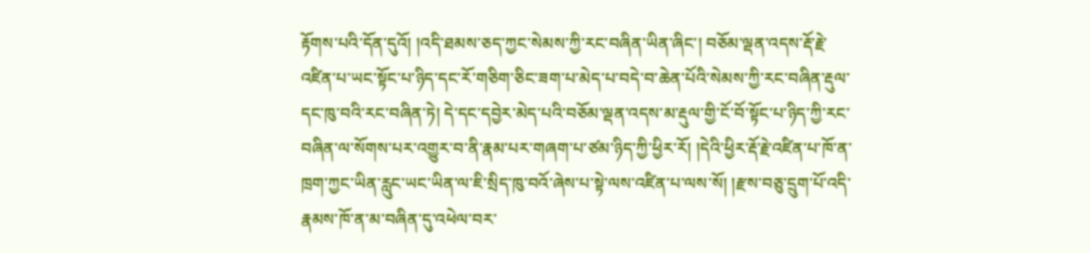རྟོགས་པའི་དོན་དུའོ། །འདི་ཐམས་ཅད་ཀྱང་སེམས་ཀྱི་རང་བཞིན་ཡིན་ཞིང་། བཅོམ་ལྡན་འདས་རྡོ་རྗེ་འཛིན་པ་ཡང་སྟོང་པ་ཉིད་དང་རོ་གཅིག་ཅིང་ཟག་པ་མེད་པ་བདེ་བ་ཆེན་པོའི་སེམས་ཀྱི་རང་བཞིན་རྡུལ་དང་ཁུ་བའི་རང་བཞིན་ཏེ། དེ་དང་དབྱེར་མེད་པའི་བཅོམ་ལྡན་འདས་མ་རྡུལ་གྱི་ངོ་བོ་སྟོང་པ་ཉིད་ཀྱི་རང་བཞིན་ལ་སོགས་པར་འགྱུར་བ་ནི་རྣམ་པར་གཞག་པ་ཙམ་ཉིད་ཀྱི་ཕྱིར་རོ། །དེའི་ཕྱིར་རྡོ་རྗེ་འཛིན་པ་ཁོ་ན་ཁྲག་ཀྱང་ཡིན་རླུང་ཡང་ཡིན་ལ་ཇི་སྲིད་ཁུ་བའོ་ཞེས་པ་སྟེ་ལས་འཛིན་པ་ལས་སོ། །རྫས་བཅུ་དྲུག་པོ་འདི་རྣམས་ཁོ་ན་མ་བཞིན་དུ་འཕེལ་བར་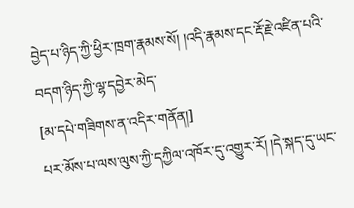བྱེད་པ་ཉིད་ཀྱི་ཕྱིར་ཁྲག་རྣམས་སོ། །འདི་རྣམས་དང་རྡོ་རྗེ་འཛིན་པའི་བདག་ཉིད་ཀྱི་ལྷ་དབྱེར་མེད་
[མ་དཔེ་གཟིགས་ན་འདིར་གནོན།]
པར་མོས་པ་ལས་ལུས་ཀྱི་དཀྱིལ་འཁོར་དུ་འགྱུར་རོ། །དེ་སྐད་དུ་ཡང་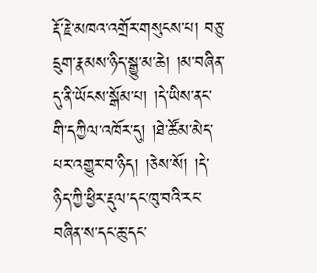རྡོ་རྗེ་མཁའ་འགྲོར་གསུངས་པ། བཅུ་དྲུག་རྣམས་ཉིད་སྒྱུ་མ་ཆེ། །མ་བཞིན་དུ་ནི་ཡོངས་སྒོམ་པ། །དེ་ཡིས་ནང་གི་དཀྱིལ་འཁོར་དུ། །ཐེ་ཚོམ་མེད་པར་འགྱུར་བ་ཉིད། །ཅེས་སོ། །དེ་ཉིད་ཀྱི་ཕྱིར་རྡུལ་དང་ཁུ་བའི་རང་བཞིན་ས་དང་ཆུ་དང་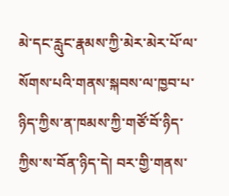མེ་དང་རླུང་རྣམས་ཀྱི་མེར་མེར་པོ་ལ་སོགས་པའི་གནས་སྐབས་ལ་ཁྱབ་པ་ཉིད་ཀྱིས་ན་ཁམས་ཀྱི་གཙོ་བོ་ཉིད་ཀྱིས་ས་བོན་ཉིད་དེ། བར་གྱི་གནས་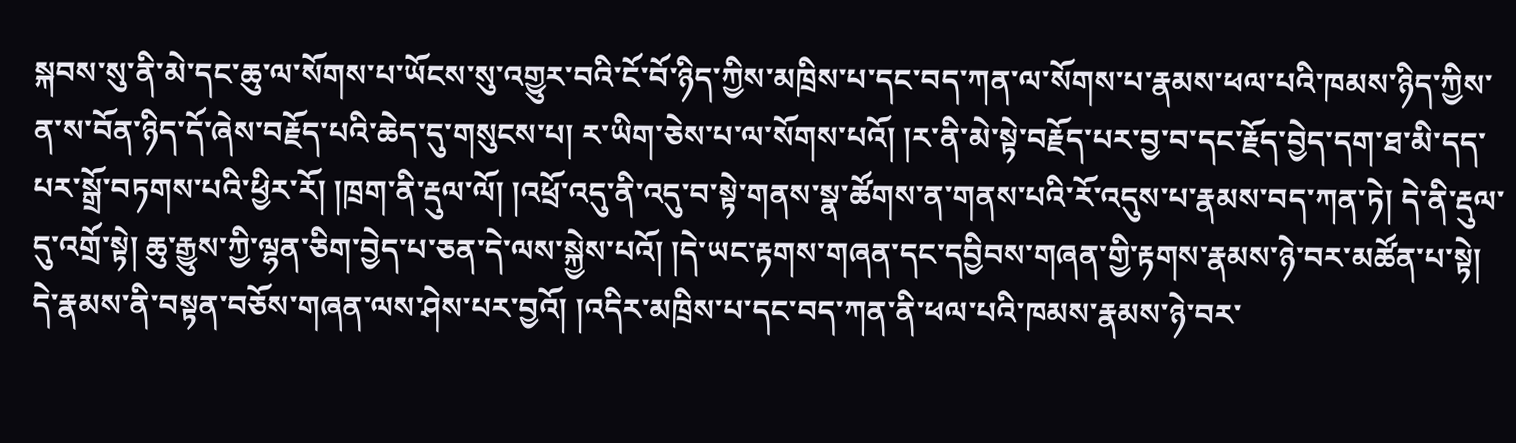སྐབས་སུ་ནི་མེ་དང་ཆུ་ལ་སོགས་པ་ཡོངས་སུ་འགྱུར་བའི་ངོ་བོ་ཉིད་ཀྱིས་མཁྲིས་པ་དང་བད་ཀན་ལ་སོགས་པ་རྣམས་ཕལ་པའི་ཁམས་ཉིད་ཀྱིས་ན་ས་བོན་ཉིད་དོ་ཞེས་བརྗོད་པའི་ཆེད་དུ་གསུངས་པ། ར་ཡིག་ཅེས་པ་ལ་སོགས་པའོ། །ར་ནི་མེ་སྟེ་བརྗོད་པར་བྱ་བ་དང་རྗོད་བྱེད་དག་ཐ་མི་དད་པར་སྒྲོ་བཏགས་པའི་ཕྱིར་རོ། །ཁྲག་ནི་རྡུལ་ལོ། །འཕྲོ་འདུ་ནི་འདུ་བ་སྟེ་གནས་སྣ་ཚོགས་ན་གནས་པའི་རོ་འདུས་པ་རྣམས་བད་ཀན་ཏེ། དེ་ནི་རྡུལ་དུ་འགྲོ་སྟེ། ཆུ་རྒྱུས་ཀྱི་ལྷན་ཅིག་བྱེད་པ་ཅན་དེ་ལས་སྐྱེས་པའོ། །དེ་ཡང་རྟགས་གཞན་དང་དབྱིབས་གཞན་གྱི་རྟགས་རྣམས་ཉེ་བར་མཚོན་པ་སྟེ། དེ་རྣམས་ནི་བསྟན་བཅོས་གཞན་ལས་ཤེས་པར་བྱའོ། །འདིར་མཁྲིས་པ་དང་བད་ཀན་ནི་ཕལ་པའི་ཁམས་རྣམས་ཉེ་བར་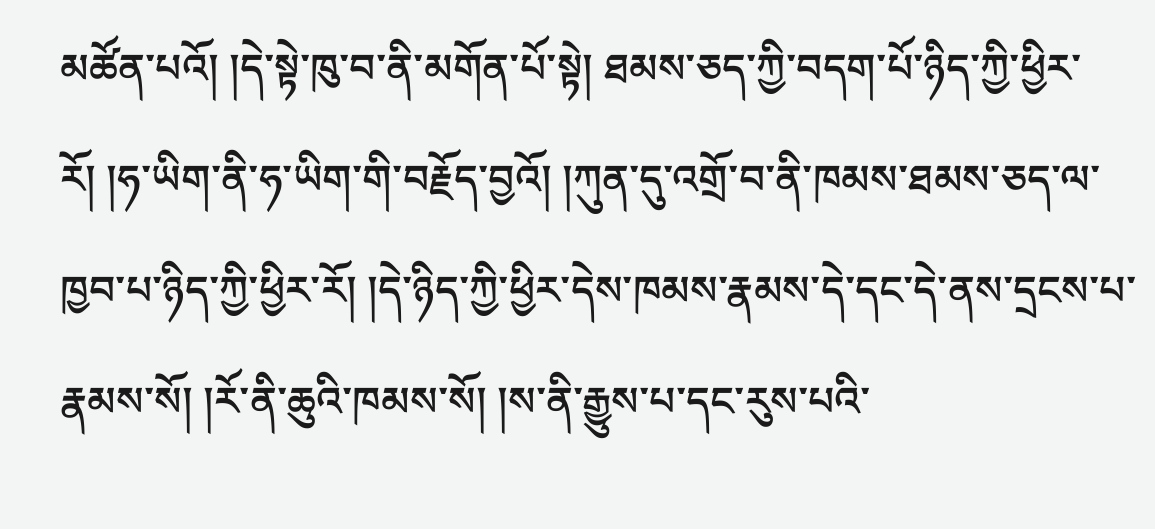མཚོན་པའོ། །དེ་སྟེ་ཁུ་བ་ནི་མགོན་པོ་སྟེ། ཐམས་ཅད་ཀྱི་བདག་པོ་ཉིད་ཀྱི་ཕྱིར་རོ། །ཧ་ཡིག་ནི་ཧ་ཡིག་གི་བརྗོད་བྱའོ། །ཀུན་དུ་འགྲོ་བ་ནི་ཁམས་ཐམས་ཅད་ལ་ཁྱབ་པ་ཉིད་ཀྱི་ཕྱིར་རོ། །དེ་ཉིད་ཀྱི་ཕྱིར་དེས་ཁམས་རྣམས་དེ་དང་དེ་ནས་དྲངས་པ་རྣམས་སོ། །རོ་ནི་ཆུའི་ཁམས་སོ། །ས་ནི་རྒྱུས་པ་དང་རུས་པའི་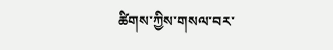ཚིགས་ཀྱིས་གསལ་བར་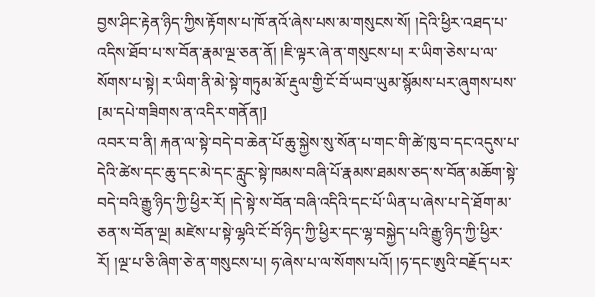བྱས་ཤིང་རྟེན་ཉིད་ཀྱིས་རྟོགས་པ་ཁོ་ནའོ་ཞེས་པས་མ་གསུངས་སོ། །དེའི་ཕྱིར་འཐད་པ་འདིས་ཐོབ་པ་ས་བོན་རྣམ་ལྔ་ཅན་ནོ། །ཇི་ལྟར་ཞེ་ན་གསུངས་པ། ར་ཡིག་ཅེས་པ་ལ་སོགས་པ་སྟེ། ར་ཡིག་ནི་མེ་སྟེ་གཏུམ་མོ་རྡུལ་གྱི་ངོ་བོ་ཡབ་ཡུམ་སྙོམས་པར་ཞུགས་པས་
[མ་དཔེ་གཟིགས་ན་འདིར་གནོན།]
འབར་བ་ནི། རྐན་ལ་སྟེ་བདེ་བ་ཆེན་པོ་ཆུ་སྐྱེས་སུ་སོན་པ་གང་གི་ཚེ་ཁུ་བ་དང་འདུས་པ་དེའི་ཚེས་དང་ཆུ་དང་མེ་དང་རླུང་སྟེ་ཁམས་བཞི་པོ་རྣམས་ཐམས་ཅད་ས་བོན་མཆོག་སྟེ་བདེ་བའི་རྒྱུ་ཉིད་ཀྱི་ཕྱིར་རོ། །དེ་སྟེ་ས་བོན་བཞི་འདིའི་དང་པོ་ཡིན་པ་ཞེས་པ་དེ་ཐོག་མ་ཅན་ས་བོན་ལྔ། མཛེས་པ་སྟེ་ལྷའི་ངོ་བོ་ཉིད་ཀྱི་ཕྱིར་དང་ལྷ་བསྐྱེད་པའི་རྒྱུ་ཉིད་ཀྱི་ཕྱིར་རོ། །ལྔ་པ་ཅི་ཞིག་ཅེ་ན་གསུངས་པ། ཧ་ཞེས་པ་ལ་སོགས་པའོ། །ཧ་དང་ཨུའི་བརྗོད་པར་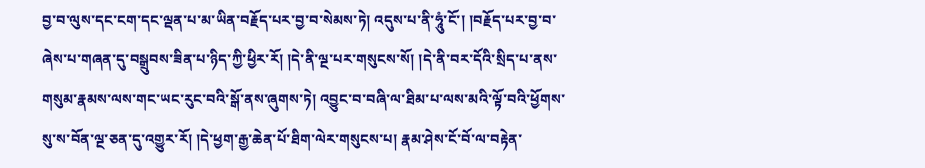བྱ་བ་ལུས་དང་ངག་དང་ལྡན་པ་མ་ཡིན་བརྗོད་པར་བྱ་བ་སེམས་ཏེ། འདུས་པ་ནི་ཧཱུཾ་ངོ་། །བརྗོད་པར་བྱ་བ་ཞེས་པ་གཞན་དུ་བསྒྲུབས་ཟིན་པ་ཉིད་ཀྱི་ཕྱིར་རོ། །དེ་ནི་ལྔ་པར་གསུངས་སོ། །དེ་ནི་བར་དོའི་སྲིད་པ་ནས་གསུམ་རྣམས་ལས་གང་ཡང་རུང་བའི་སྒོ་ནས་ཞུགས་ཏེ། འབྱུང་བ་བཞི་ལ་ཐིམ་པ་ལས་མའི་ལྟོ་བའི་ཕྱོགས་སུ་ས་བོན་ལྔ་ཅན་དུ་འགྱུར་རོ། །དེ་ཕྱག་རྒྱ་ཆེན་པོ་ཐིག་ལེར་གསུངས་པ། རྣམ་ཤེས་ངོ་བོ་ལ་བརྟེན་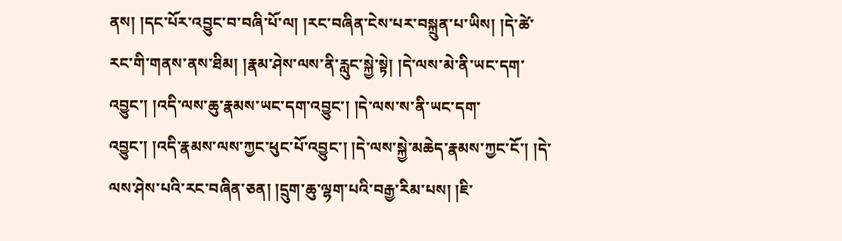ནས། །དང་པོར་འབྱུང་བ་བཞི་པོ་ལ། །རང་བཞིན་ངེས་པར་བསྐྲུན་པ་ཡིས། །དེ་ཚེ་རང་གི་གནས་ནས་ཐིམ། །རྣམ་ཤེས་ལས་ནི་རླུང་སྐྱེ་སྟེ། །དེ་ལས་མེ་ནི་ཡང་དག་འབྱུང་། །འདི་ལས་ཆུ་རྣམས་ཡང་དག་འབྱུང་། །དེ་ལས་ས་ནི་ཡང་དག་འབྱུང་། །འདི་རྣམས་ལས་ཀྱང་ཕུང་པོ་འབྱུང་། །དེ་ལས་སྐྱེ་མཆེད་རྣམས་ཀྱང་ངོ་། །དེ་ལས་ཤེས་པའི་རང་བཞིན་ཅན། །དྲུག་ཆུ་ལྷག་པའི་བརྒྱ་རིམ་པས། །ཇི་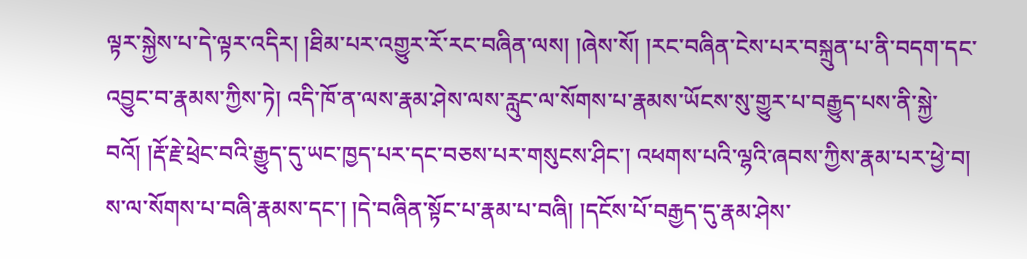ལྟར་སྐྱེས་པ་དེ་ལྟར་འདིར། །ཐིམ་པར་འགྱུར་རོ་རང་བཞིན་ལས། །ཞེས་སོ། །རང་བཞིན་ངེས་པར་བསྐྲུན་པ་ནི་བདག་དང་འབྱུང་བ་རྣམས་ཀྱིས་ཏེ། འདི་ཁོ་ན་ལས་རྣམ་ཤེས་ལས་རླུང་ལ་སོགས་པ་རྣམས་ཡོངས་སུ་གྱུར་པ་བརྒྱུད་པས་ནི་སྐྱེ་བའོ། །རྡོ་རྗེ་ཕྲེང་བའི་རྒྱུད་དུ་ཡང་ཁྱད་པར་དང་བཅས་པར་གསུངས་ཤིང་། འཕགས་པའི་ལྷའི་ཞབས་ཀྱིས་རྣམ་པར་ཕྱེ་བ། ས་ལ་སོགས་པ་བཞི་རྣམས་དང་། །དེ་བཞིན་སྟོང་པ་རྣམ་པ་བཞི། །དངོས་པོ་བརྒྱད་དུ་རྣམ་ཤེས་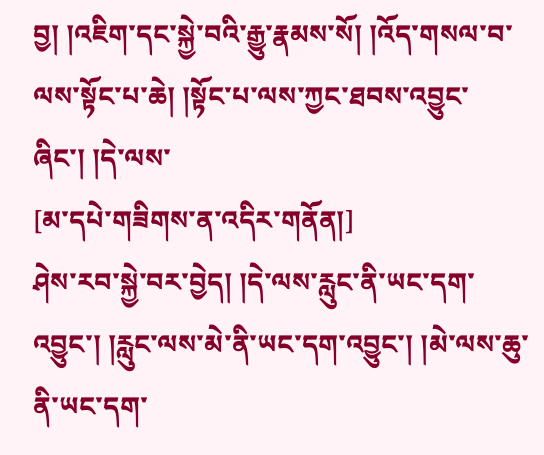བྱ། །འཇིག་དང་སྐྱེ་བའི་རྒྱུ་རྣམས་སོ། །འོད་གསལ་བ་ལས་སྟོང་པ་ཆེ། །སྟོང་པ་ལས་ཀྱང་ཐབས་འབྱུང་ཞིང་། །དེ་ལས་
[མ་དཔེ་གཟིགས་ན་འདིར་གནོན།]
ཤེས་རབ་སྐྱེ་བར་བྱེད། །དེ་ལས་རླུང་ནི་ཡང་དག་འབྱུང་། །རླུང་ལས་མེ་ནི་ཡང་དག་འབྱུང་། །མེ་ལས་ཆུ་ནི་ཡང་དག་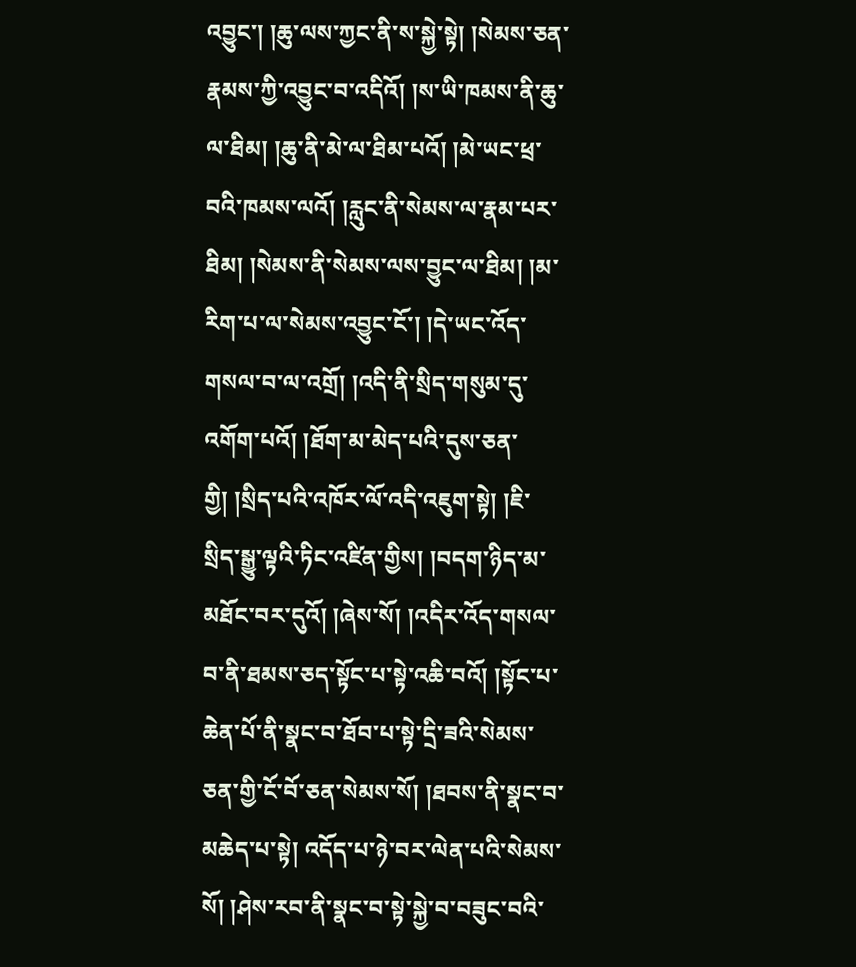འབྱུང་། །ཆུ་ལས་ཀྱང་ནི་ས་སྐྱེ་སྟེ། །སེམས་ཅན་རྣམས་ཀྱི་འབྱུང་བ་འདིའོ། །ས་ཡི་ཁམས་ནི་ཆུ་ལ་ཐིམ། །ཆུ་ནི་མེ་ལ་ཐིམ་པའོ། །མེ་ཡང་ཕྲ་བའི་ཁམས་ལའོ། །རླུང་ནི་སེམས་ལ་རྣམ་པར་ཐིམ། །སེམས་ནི་སེམས་ལས་བྱུང་ལ་ཐིམ། །མ་རིག་པ་ལ་སེམས་འབྱུང་ངོ་། །དེ་ཡང་འོད་གསལ་བ་ལ་འགྲོ། །འདི་ནི་སྲིད་གསུམ་དུ་འགོག་པའོ། །ཐོག་མ་མེད་པའི་དུས་ཅན་གྱི། །སྲིད་པའི་འཁོར་ལོ་འདི་འཇུག་སྟེ། །ཇི་སྲིད་སྒྱུ་ལྟའི་ཏིང་འཛིན་གྱིས། །བདག་ཉིད་མ་མཐོང་བར་དུའོ། །ཞེས་སོ། །འདིར་འོད་གསལ་བ་ནི་ཐམས་ཅད་སྟོང་པ་སྟེ་འཆི་བའོ། །སྟོང་པ་ཆེན་པོ་ནི་སྣང་བ་ཐོབ་པ་སྟེ་དྲི་ཟའི་སེམས་ཅན་གྱི་ངོ་བོ་ཅན་སེམས་སོ། །ཐབས་ནི་སྣང་བ་མཆེད་པ་སྟེ། འདོད་པ་ཉེ་བར་ལེན་པའི་སེམས་སོ། །ཤེས་རབ་ནི་སྣང་བ་སྟེ་སྐྱེ་བ་བཟུང་བའི་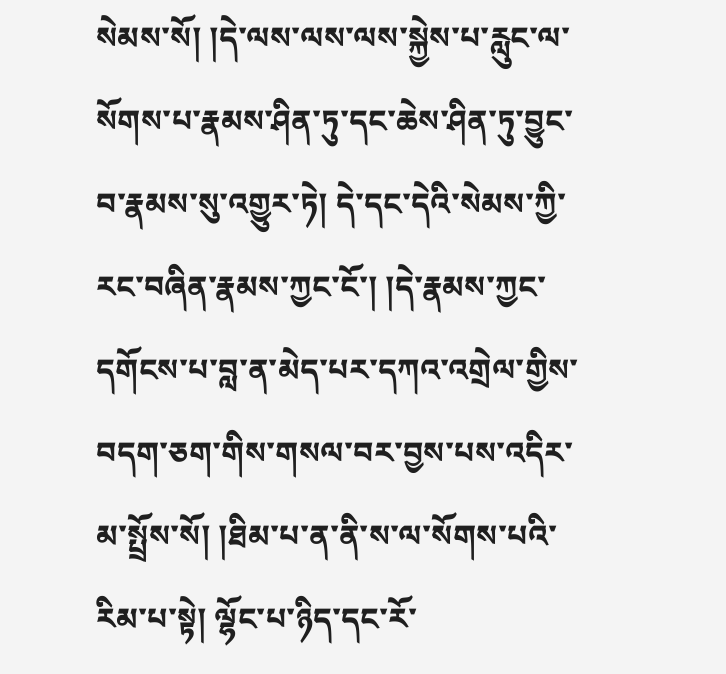སེམས་སོ། །དེ་ལས་ལས་ལས་སྐྱེས་པ་རླུང་ལ་སོགས་པ་རྣམས་ཤིན་ཏུ་དང་ཆེས་ཤིན་ཏུ་བྱུང་བ་རྣམས་སུ་འགྱུར་ཏེ། དེ་དང་དེའི་སེམས་ཀྱི་རང་བཞིན་རྣམས་ཀྱང་ངོ་། །དེ་རྣམས་ཀྱང་དགོངས་པ་བླ་ན་མེད་པར་དཀའ་འགྲེལ་གྱིས་བདག་ཅག་གིས་གསལ་བར་བྱས་པས་འདིར་མ་སྤྲོས་སོ། །ཐིམ་པ་ན་ནི་ས་ལ་སོགས་པའི་རིམ་པ་སྟེ། ལྷོང་པ་ཉིད་དང་རོ་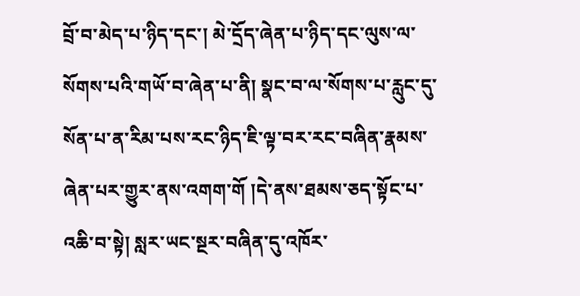བྲོ་བ་མེད་པ་ཉིད་དང་། མེ་དྲོད་ཞེན་པ་ཉིད་དང་ལུས་ལ་སོགས་པའི་གཡོ་བ་ཞེན་པ་ནི། སྣང་བ་ལ་སོགས་པ་རླུང་དུ་སོན་པ་ན་རིམ་པས་རང་ཉིད་ཇི་ལྟ་བར་རང་བཞིན་རྣམས་ཞེན་པར་གྱུར་ནས་འགག་གོ །དེ་ནས་ཐམས་ཅད་སྟོང་པ་འཆི་བ་སྟེ། སླར་ཡང་སྔར་བཞིན་དུ་འཁོར་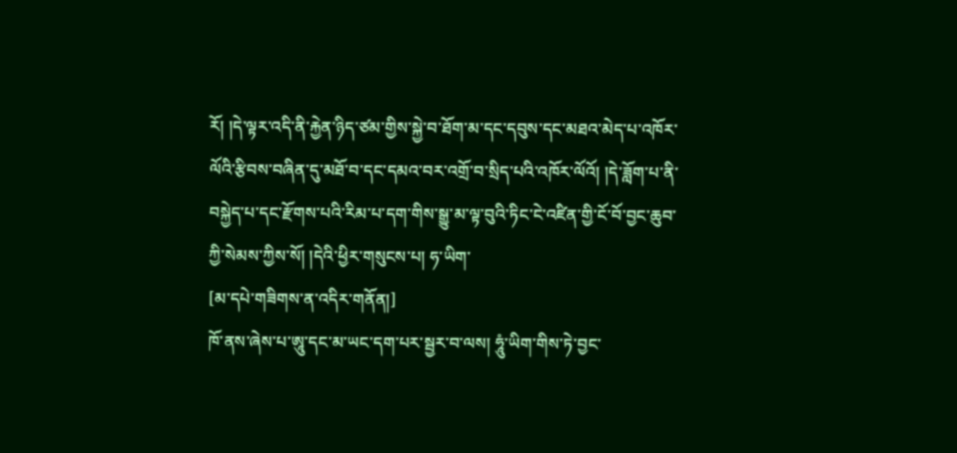རོ། །དེ་ལྟར་འདི་ནི་རྐྱེན་ཉིད་ཙམ་གྱིས་སྐྱེ་བ་ཐོག་མ་དང་དབུས་དང་མཐའ་མེད་པ་འཁོར་ལོའི་རྩིབས་བཞིན་དུ་མཐོ་བ་དང་དམའ་བར་འགྲོ་བ་སྲིད་པའི་འཁོར་ལོའོ། །དེ་ཟློག་པ་ནི་བསྐྱེད་པ་དང་རྫོགས་པའི་རིམ་པ་དག་གིས་སྒྱུ་མ་ལྟ་བུའི་ཏིང་ངེ་འཛིན་གྱི་ངོ་བོ་བྱང་ཆུབ་ཀྱི་སེམས་ཀྱིས་སོ། །དེའི་ཕྱིར་གསུངས་པ། ཧ་ཡིག་
[མ་དཔེ་གཟིགས་ན་འདིར་གནོན།]
ཁོ་ནས་ཞེས་པ་ཨཱུ་དང་མ་ཡང་དག་པར་སྦྱར་བ་ལས། ཧཱུཾ་ཡིག་གིས་ཏེ་བྱང་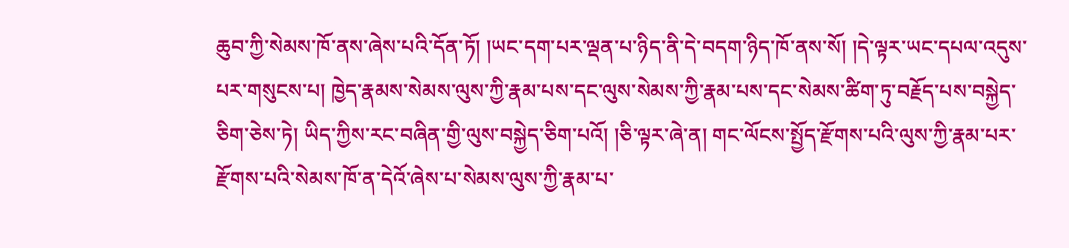ཆུབ་ཀྱི་སེམས་ཁོ་ནས་ཞེས་པའི་དོན་ཏོ། །ཡང་དག་པར་ལྡན་པ་ཉིད་ནི་དེ་བདག་ཉིད་ཁོ་ནས་སོ། །དེ་ལྟར་ཡང་དཔལ་འདུས་པར་གསུངས་པ། ཁྱེད་རྣམས་སེམས་ལུས་ཀྱི་རྣམ་པས་དང་ལུས་སེམས་ཀྱི་རྣམ་པས་དང་སེམས་ཚིག་ཏུ་བརྗོད་པས་བསྐྱེད་ཅིག་ཅེས་ཏེ། ཡིད་ཀྱིས་རང་བཞིན་གྱི་ལུས་བསྐྱེད་ཅིག་པའོ། །ཅི་ལྟར་ཞེ་ན། གང་ལོངས་སྤྱོད་རྫོགས་པའི་ལུས་ཀྱི་རྣམ་པར་རྫོགས་པའི་སེམས་ཁོ་ན་དེའོ་ཞེས་པ་སེམས་ལུས་ཀྱི་རྣམ་པ་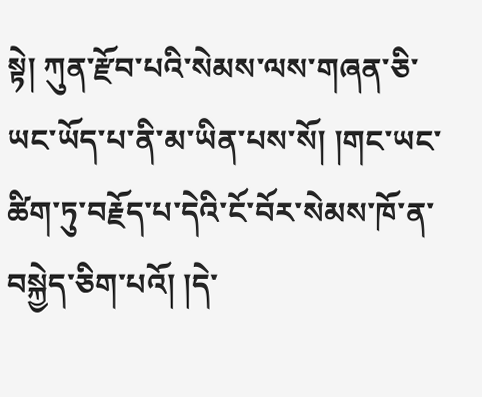སྟེ། ཀུན་རྫོབ་པའི་སེམས་ལས་གཞན་ཅི་ཡང་ཡོད་པ་ནི་མ་ཡིན་པས་སོ། །གང་ཡང་ཚིག་ཏུ་བརྗོད་པ་དེའི་ངོ་བོར་སེམས་ཁོ་ན་བསྐྱེད་ཅིག་པའོ། །དེ་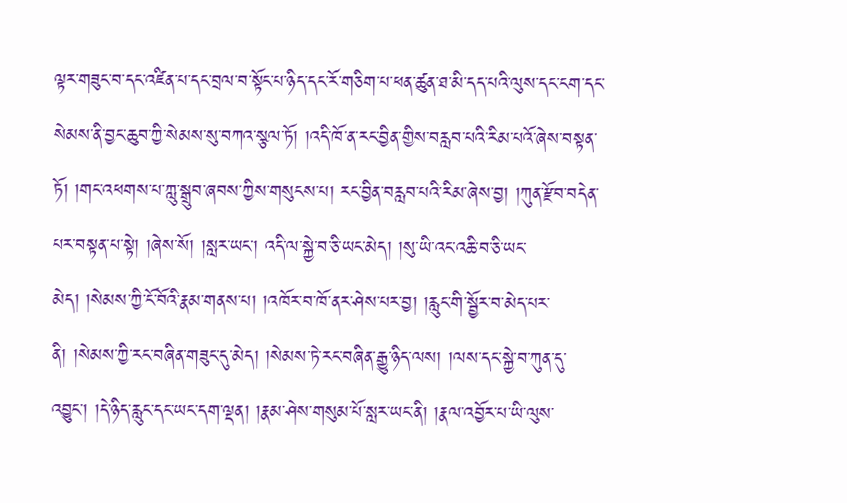ལྟར་གཟུང་བ་དང་འཛིན་པ་དང་བྲལ་བ་སྟོང་པ་ཉིད་དང་རོ་གཅིག་པ་ཕན་ཚུན་ཐ་མི་དད་པའི་ལུས་དང་ངག་དང་སེམས་ནི་བྱང་ཆུབ་ཀྱི་སེམས་སུ་བཀའ་སྩལ་ཏོ། །འདི་ཁོ་ན་རང་བྱིན་གྱིས་བརླབ་པའི་རིམ་པའོ་ཞེས་བསྟན་ཏོ། །གང་འཕགས་པ་ཀླུ་སྒྲུབ་ཞབས་ཀྱིས་གསུངས་པ། རང་བྱིན་བརླབ་པའི་རིམ་ཞེས་བྱ། །ཀུན་རྫོབ་བདེན་པར་བསྟན་པ་སྟེ། །ཞེས་སོ། །སླར་ཡང་། འདི་ལ་སྐྱེ་བ་ཅི་ཡང་མེད། །སུ་ཡི་འང་འཆི་བ་ཅི་ཡང་མེད། །སེམས་ཀྱི་ངོ་བོའི་རྣམ་གནས་པ། །འཁོར་བ་ཁོ་ནར་ཤེས་པར་བྱ། །རླུང་གི་སྦྱོར་བ་མེད་པར་ནི། །སེམས་ཀྱི་རང་བཞིན་གཟུང་དུ་མེད། །སེམས་ཏེ་རང་བཞིན་རྒྱུ་ཉིད་ལས། །ལས་དང་སྐྱེ་བ་ཀུན་དུ་འབྱུང་། །དེ་ཉིད་རླུང་དང་ཡང་དག་ལྡན། །རྣམ་ཤེས་གསུམ་པོ་སླར་ཡང་ནི། །རྣལ་འབྱོར་པ་ཡི་ལུས་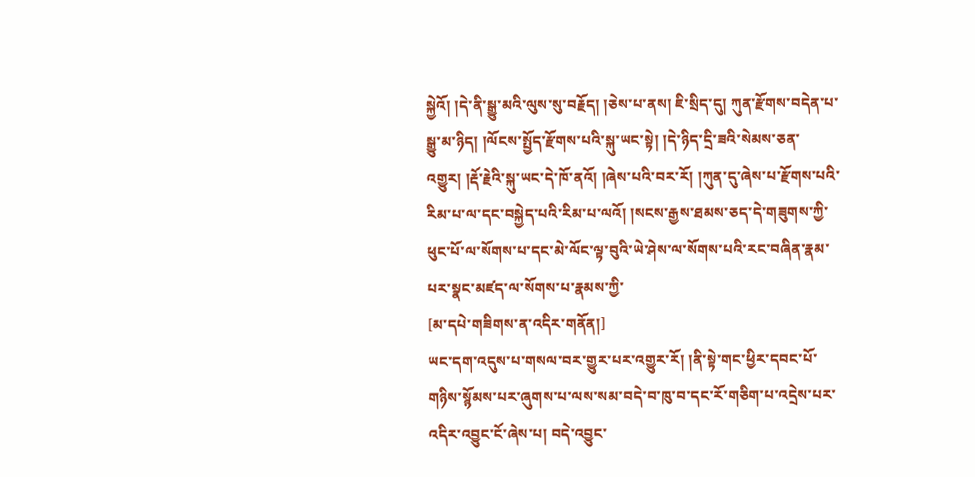སྐྱེའོ། །དེ་ནི་སྒྱུ་མའི་ལུས་སུ་བརྗོད། །ཅེས་པ་ནས། ཇི་སྲིད་དུ། ཀུན་རྫོགས་བདེན་པ་སྒྱུ་མ་ཉིད། །ལོངས་སྤྱོད་རྫོགས་པའི་སྐུ་ཡང་སྟེ། །དེ་ཉིད་དྲི་ཟའི་སེམས་ཅན་འགྱུར། །རྡོ་རྗེའི་སྐུ་ཡང་དེ་ཁོ་ནའོ། །ཞེས་པའི་བར་རོ། །ཀུན་དུ་ཞེས་པ་རྫོགས་པའི་རིམ་པ་ལ་དང་བསྐྱེད་པའི་རིམ་པ་ལའོ། །སངས་རྒྱས་ཐམས་ཅད་དེ་གཟུགས་ཀྱི་ཕུང་པོ་ལ་སོགས་པ་དང་མེ་ལོང་ལྟ་བུའི་ཡེ་ཤེས་ལ་སོགས་པའི་རང་བཞིན་རྣམ་པར་སྣང་མཛད་ལ་སོགས་པ་རྣམས་ཀྱི་
[མ་དཔེ་གཟིགས་ན་འདིར་གནོན།]
ཡང་དག་འདུས་པ་གསལ་བར་གྱུར་པར་འགྱུར་རོ། །ནི་སྟེ་གང་ཕྱིར་དབང་པོ་གཉིས་སྙོམས་པར་ཞུགས་པ་ལས་སམ་བདེ་བ་ཁུ་བ་དང་རོ་གཅིག་པ་འདྲེས་པར་འདིར་འབྱུང་ངོ་ཞེས་པ། བདེ་འབྱུང་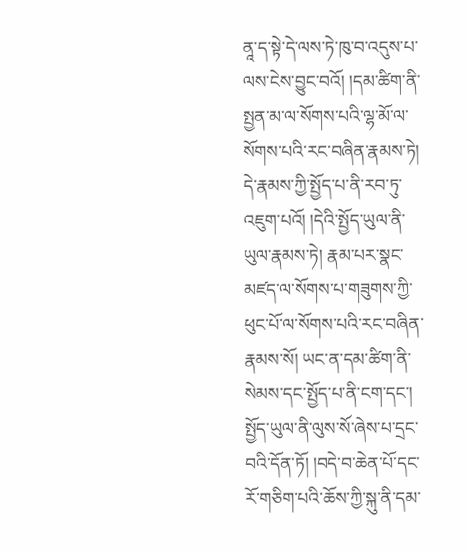ནཱ་ད་སྟེ་དེ་ལས་ཏེ་ཁུ་བ་འདུས་པ་ལས་ངེས་བྱུང་བའོ། །དམ་ཚིག་ནི་སྤྱན་མ་ལ་སོགས་པའི་ལྷ་མོ་ལ་སོགས་པའི་རང་བཞིན་རྣམས་ཏེ། དེ་རྣམས་ཀྱི་སྤྱོད་པ་ནི་རབ་ཏུ་འཇུག་པའོ། །དེའི་སྤྱོད་ཡུལ་ནི་ཡུལ་རྣམས་ཏེ། རྣམ་པར་སྣང་མཛད་ལ་སོགས་པ་གཟུགས་ཀྱི་ཕུང་པོ་ལ་སོགས་པའི་རང་བཞིན་རྣམས་སོ། ཡང་ན་དམ་ཚིག་ནི་སེམས་དང་སྤྱོད་པ་ནི་ངག་དང་། སྤྱོད་ཡུལ་ནི་ལུས་སོ་ཞེས་པ་དྲང་བའི་དོན་ཏོ། །བདེ་བ་ཆེན་པོ་དང་རོ་གཅིག་པའི་ཆོས་ཀྱི་སྐུ་ནི་དམ་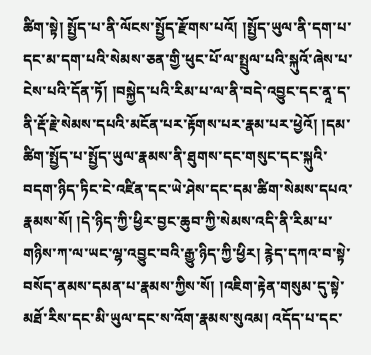ཚིག་སྟེ། སྤྱོད་པ་ནི་ལོངས་སྤྱོད་རྫོགས་པའོ། །སྤྱོད་ཡུལ་ནི་དག་པ་དང་མ་དག་པའི་སེམས་ཅན་གྱི་ཕུང་པོ་ལ་སྤྲུལ་པའི་སྐུའོ་ཞེས་པ་ངེས་པའི་དོན་ཏོ། །བསྐྱེད་པའི་རིམ་པ་ལ་ནི་བདེ་འབྱུང་དང་ནཱ་ད་ནི་རྡོ་རྗེ་སེམས་དཔའི་མངོན་པར་རྟོགས་པར་རྣམ་པར་ཕྱེའོ། །དམ་ཚིག་སྤྱོད་པ་སྤྱོད་ཡུལ་རྣམས་ནི་ཐུགས་དང་གསུང་དང་སྐུའི་བདག་ཉིད་ཏིང་ངེ་འཛིན་དང་ཡེ་ཤེས་དང་དམ་ཚིག་སེམས་དཔའ་རྣམས་སོ། །དེ་ཉིད་ཀྱི་ཕྱིར་བྱང་ཆུབ་ཀྱི་སེམས་འདི་ནི་རིམ་པ་གཉིས་ཀ་ལ་ཡང་ལྷ་འབྱུང་བའི་རྒྱུ་ཉིད་ཀྱི་ཕྱིར། རྙེད་དཀའ་བ་སྟེ་བསོད་ནམས་དམན་པ་རྣམས་ཀྱིས་སོ། །འཇིག་རྟེན་གསུམ་དུ་སྟེ་མཐོ་རིས་དང་མི་ཡུལ་དང་ས་འོག་རྣམས་སུའམ། འདོད་པ་དང་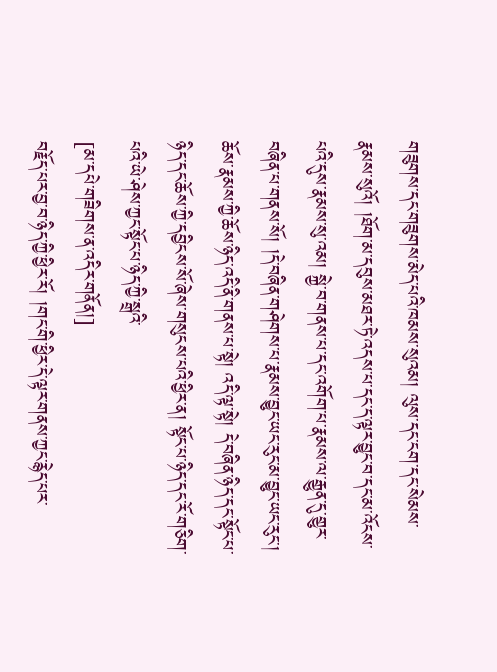གཟུགས་དང་གཟུགས་མེད་པའི་ཁམས་སུའམ། ལུས་དང་ངག་དང་སེམས་རྣམས་སུའོ། །ཐོག་མ་དབུས་མཐར་ཏེ་འདས་པ་དང་ད་ལྟར་བྱུང་བ་དང་མ་འོངས་པའི་དུས་རྣམས་སུ་འམ། སྐྱེ་བ་གནས་པ་དང་འགོག་པ་རྣམས་ལ་རྒྱུན་དུ་གྱུར་བཞིན་པ་གནས་སོ། །དེ་བཞིན་གཤེགས་པ་རྣམས་བྱུང་ཡང་རུང་མ་བྱུང་ཡང་རུང་། ཆོས་རྣམས་ཀྱི་ཆོས་ཉིད་འདི་ནི་གནས་པ་སྟེ། འདི་ལྟ་སྟེ། དེ་བཞིན་ཉིད་དང་སྟོང་པ་ཉིད་དང་ཆོས་ཀྱི་དབྱིངས་སོ་ཞེས་གསུངས་པའི་ཕྱིར་ན། སྟོང་པ་ཉིད་དང་རོ་གཅིག་པའི་ཡེ་ཤེས་ཀྱང་སྟོང་པ་ཉིད་ཀྱི་སྒྲའི་
[མ་དཔེ་གཟིགས་ན་འདིར་གནོན།]
བརྗོད་པར་བྱ་བ་ཉིད་ཀྱི་ཕྱིར་རོ། །གང་གི་ཕྱིར་དེ་ལྟར་གནས་ཀྱང་རྙེད་པར་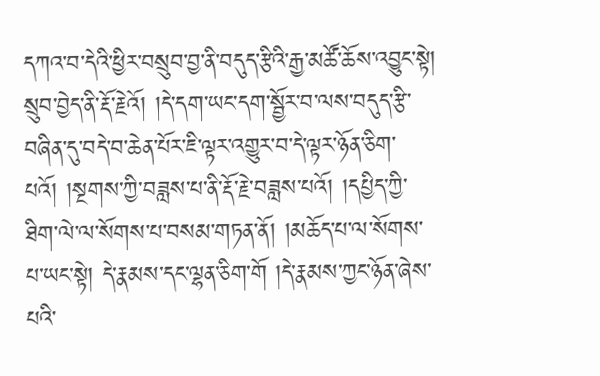དཀའ་བ་དེའི་ཕྱིར་བསྲུབ་བྱ་ནི་བདུད་རྩིའི་རྒྱ་མཚོ་ཆོས་འབྱུང་སྟེ། སྲུབ་བྱེད་ནི་རྡོ་རྗེའོ། །དེ་དག་ཡང་དག་སྦྱོར་བ་ལས་བདུད་རྩི་བཞིན་དུ་བདེ་བ་ཆེན་པོར་ཇི་ལྟར་འགྱུར་བ་དེ་ལྟར་ཉོན་ཅིག་པའོ། །སྔགས་ཀྱི་བཟླས་པ་ནི་རྡོ་རྗེ་བཟླས་པའོ། །དཔྱིད་ཀྱི་ཐིག་ལེ་ལ་སོགས་པ་བསམ་གཏན་ནོ། །མཆོད་པ་ལ་སོགས་པ་ཡང་སྟེ། དེ་རྣམས་དང་ལྷན་ཅིག་གོ །དེ་རྣམས་ཀྱང་ཉོན་ཞེས་པའི་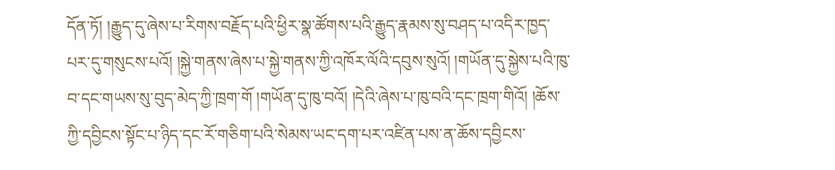དོན་ཏོ། །རྒྱུད་དུ་ཞེས་པ་རིགས་བརྗོད་པའི་ཕྱིར་སྣ་ཚོགས་པའི་རྒྱུད་རྣམས་སུ་བཤད་པ་འདིར་ཁྱད་པར་དུ་གསུངས་པའོ། །སྐྱེ་གནས་ཞེས་པ་སྐྱེ་གནས་ཀྱི་འཁོར་ལོའི་དབུས་སུའོ། །གཡོན་དུ་སྐྱེས་པའི་ཁུ་བ་དང་གཡས་སུ་བུད་མེད་ཀྱི་ཁྲག་གོ །གཡོན་དུ་ཁུ་བའོ། །དེའི་ཞེས་པ་ཁུ་བའི་དང་ཁྲག་གིའོ། །ཆོས་ཀྱི་དབྱིངས་སྟོང་པ་ཉིད་དང་རོ་གཅིག་པའི་སེམས་ཡང་དག་པར་འཛིན་པས་ན་ཆོས་དབྱིངས་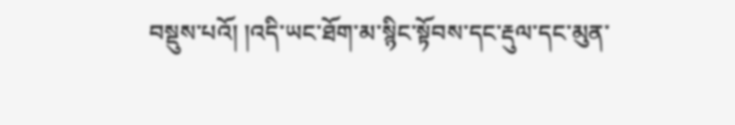བསྡུས་པའོ། །འདི་ཡང་ཐོག་མ་སྙིང་སྟོབས་དང་རྡུལ་དང་མུན་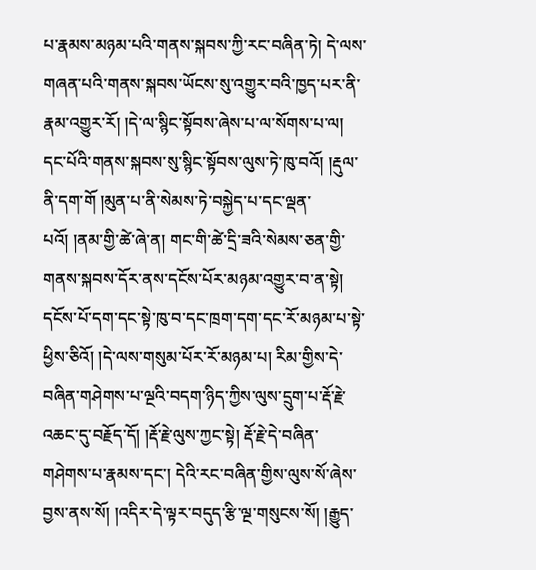པ་རྣམས་མཉམ་པའི་གནས་སྐབས་ཀྱི་རང་བཞིན་ཏེ། དེ་ལས་གཞན་པའི་གནས་སྐབས་ཡོངས་སུ་འགྱུར་བའི་ཁྱད་པར་ནི་རྣམ་འགྱུར་རོ། །དེ་ལ་སྙིང་སྟོབས་ཞེས་པ་ལ་སོགས་པ་ལ། དང་པོའི་གནས་སྐབས་སུ་སྙིང་སྟོབས་ལུས་ཏེ་ཁུ་བའོ། །རྡུལ་ནི་དག་གོ །མུན་པ་ནི་སེམས་ཏེ་བསྐྱེད་པ་དང་ལྡན་པའོ། །ནམ་གྱི་ཚེ་ཞེ་ན། གང་གི་ཚེ་དྲི་ཟའི་སེམས་ཅན་གྱི་གནས་སྐབས་དོར་ནས་དངོས་པོར་མཉམ་འགྱུར་བ་ན་སྟེ། དངོས་པོ་དག་དང་སྟེ་ཁུ་བ་དང་ཁྲག་དག་དང་རོ་མཉམ་པ་སྟེ་ཕྱིས་ཅིའོ། །དེ་ལས་གསུམ་པོར་རོ་མཉམ་པ། རིམ་གྱིས་དེ་བཞིན་གཤེགས་པ་ལྔའི་བདག་ཉིད་ཀྱིས་ལུས་དྲུག་པ་རྡོ་རྗེ་འཆང་དུ་བརྗོད་དོ། །རྡོ་རྗེ་ལུས་ཀྱང་སྟེ། རྡོ་རྗེ་དེ་བཞིན་གཤེགས་པ་རྣམས་དང་། དེའི་རང་བཞིན་གྱིས་ལུས་སོ་ཞེས་བྱས་ནས་སོ། །འདིར་དེ་ལྟར་བདུད་རྩི་ལྔ་གསུངས་སོ། །རྒྱུད་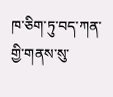ཁ་ཅིག་ཏུ་བད་ཀན་གྱི་གནས་སུ་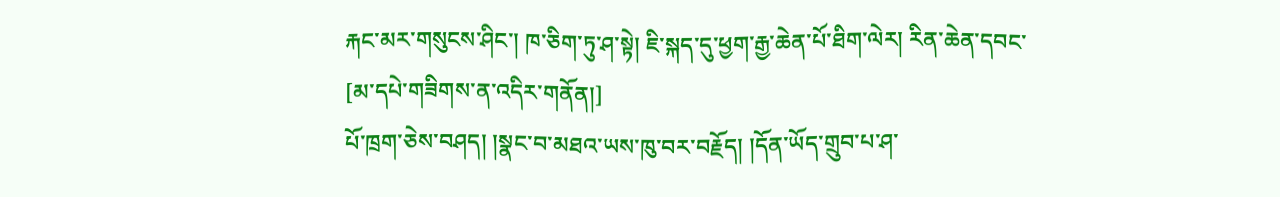རྐང་མར་གསུངས་ཤིང་། ཁ་ཅིག་ཏུ་ཤ་སྟེ། ཇི་སྐད་དུ་ཕྱག་རྒྱ་ཆེན་པོ་ཐིག་ལེར། རིན་ཆེན་དབང་
[མ་དཔེ་གཟིགས་ན་འདིར་གནོན།]
པོ་ཁྲག་ཅེས་བཤད། །སྣང་བ་མཐའ་ཡས་ཁུ་བར་བརྗོད། །དོན་ཡོད་གྲུབ་པ་ཤ་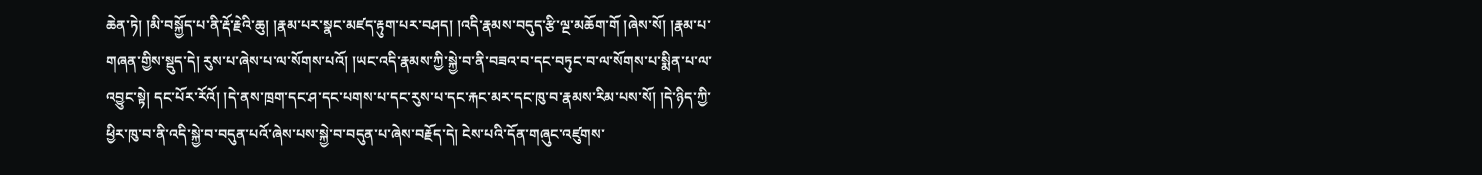ཆེན་ཏེ། །མི་བསྐྱོད་པ་ནི་རྡོ་རྗེའི་ཆུ། །རྣམ་པར་སྣང་མཛད་རྟུག་པར་བཤད། །འདི་རྣམས་བདུད་རྩི་ལྔ་མཆོག་གོ །ཞེས་སོ། །རྣམ་པ་གཞན་གྱིས་སྡུད་དེ། རུས་པ་ཞེས་པ་ལ་སོགས་པའོ། །ཡང་འདི་རྣམས་ཀྱི་སྐྱེ་བ་ནི་བཟའ་བ་དང་བཏུང་བ་ལ་སོགས་པ་སྨིན་པ་ལ་འབྱུང་སྟེ། དང་པོར་རོའོ། །དེ་ནས་ཁྲག་དང་ཤ་དང་པགས་པ་དང་རུས་པ་དང་རྐང་མར་དང་ཁུ་བ་རྣམས་རིམ་པས་སོ། །དེ་ཉིད་ཀྱི་ཕྱིར་ཁུ་བ་ནི་འདི་སྐྱེ་བ་བདུན་པའོ་ཞེས་པས་སྐྱེ་བ་བདུན་པ་ཞེས་བརྗོད་དེ། ངེས་པའི་དོན་གཞུང་འཛུགས་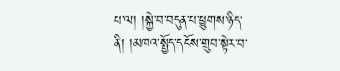པ་ལ། །སྐྱེ་བ་བདུན་པ་ཕྱུགས་ཉིད་ནི། །མཁའ་སྤྱོད་དངོས་གྲུབ་སྟེར་བ་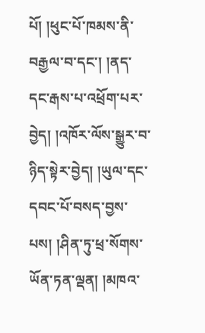པོ། །ཕུང་པོ་ཁམས་ནི་བརྒྱལ་བ་དང་། །ནད་དང་རྒས་པ་འཕྲོག་པར་བྱེད། །འཁོར་ལོས་སྒྱུར་བ་ཉིད་སྟེར་བྱེད། །ཡུལ་དང་དབང་པོ་བསད་བྱས་པས། །ཤིན་ཏུ་ཕྲ་སོགས་ཡོན་ཏན་ལྡན། །མཁའ་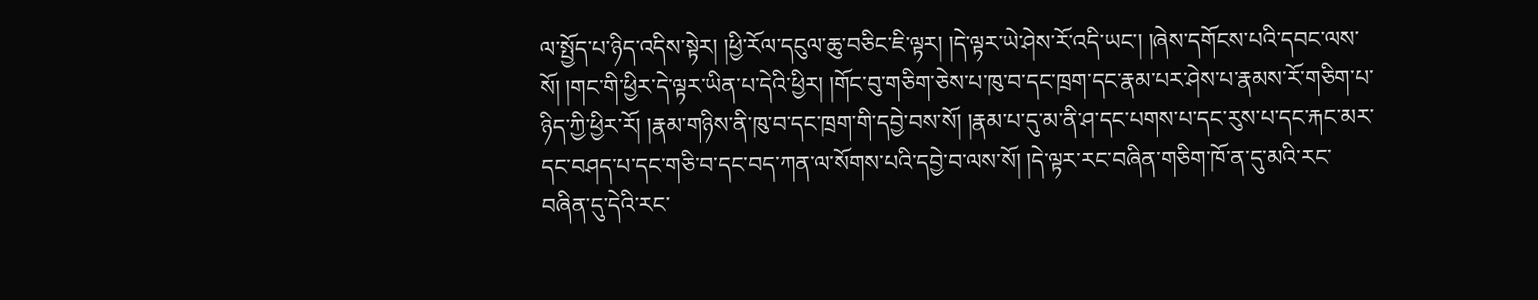ལ་སྤྱོད་པ་ཉིད་འདིས་སྟེར། །ཕྱི་རོལ་དངུལ་ཆུ་བཅིང་ཇི་ལྟར། །དེ་ལྟར་ཡེ་ཤེས་རོ་འདི་ཡང་། །ཞེས་དགོངས་པའི་དབང་ལས་སོ། །གང་གི་ཕྱིར་དེ་ལྟར་ཡིན་པ་དེའི་ཕྱིར། །གོང་བུ་གཅིག་ཅེས་པ་ཁུ་བ་དང་ཁྲག་དང་རྣམ་པར་ཤེས་པ་རྣམས་རོ་གཅིག་པ་ཉིད་ཀྱི་ཕྱིར་རོ། །རྣམ་གཉིས་ནི་ཁུ་བ་དང་ཁྲག་གི་དབྱེ་བས་སོ། །རྣམ་པ་དུ་མ་ནི་ཤ་དང་པགས་པ་དང་རུས་པ་དང་རྐང་མར་དང་བཤད་པ་དང་གཅི་བ་དང་བད་ཀན་ལ་སོགས་པའི་དབྱེ་བ་ལས་སོ། །དེ་ལྟར་རང་བཞིན་གཅིག་ཁོ་ན་དུ་མའི་རང་བཞིན་དུ་དེའི་རང་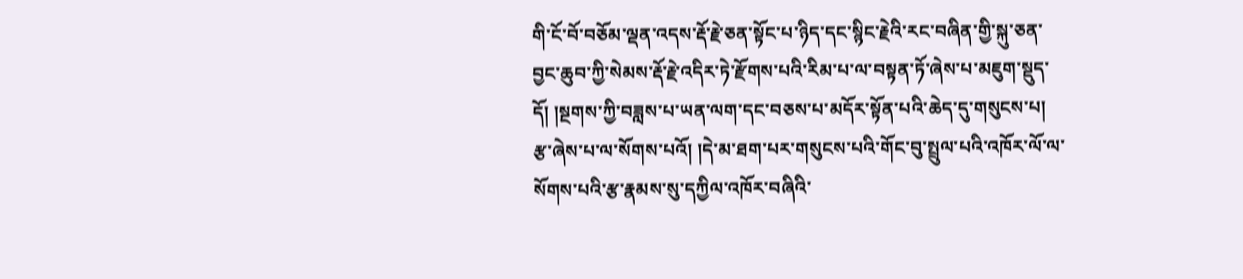གི་ངོ་བོ་བཅོམ་ལྡན་འདས་རྡོ་རྗེ་ཅན་སྟོང་པ་ཉིད་དང་སྙིང་རྗེའི་རང་བཞིན་གྱི་སྐུ་ཅན་བྱང་ཆུབ་ཀྱི་སེམས་རྡོ་རྗེ་འདིར་ཏེ་རྫོགས་པའི་རིམ་པ་ལ་བསྟན་ཏོ་ཞེས་པ་མཇུག་སྡུད་དོ། །སྔགས་ཀྱི་བཟླས་པ་ཡན་ལག་དང་བཅས་པ་མདོར་སྟོན་པའི་ཆེད་དུ་གསུངས་པ། རྩ་ཞེས་པ་ལ་སོགས་པའོ། །དེ་མ་ཐག་པར་གསུངས་པའི་གོང་བུ་སྤྲུལ་པའི་འཁོར་ལོ་ལ་སོགས་པའི་རྩ་རྣམས་སུ་དཀྱིལ་འཁོར་བཞིའི་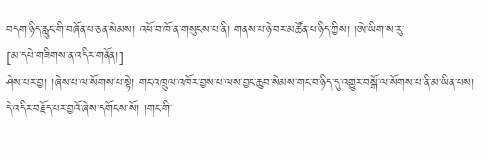བདག་ཉིད་རླུང་གི་བཞོན་པ་ཅན་སེམས། འཕོ་བ་ཁོ་ན་གསུངས་པ་ནི། གནས་པ་ཉེ་བར་མཚོན་པ་ཉིད་ཀྱིས། །ཨེ་ཡིག་ས་རུ་
[མ་དཔེ་གཟིགས་ན་འདིར་གནོན།]
ཤེས་པར་བྱ། །ཞེས་པ་ལ་སོགས་པ་སྟེ། གང་འཁྲུལ་འཁོར་བྱས་པ་ལས་བྱང་ཆུབ་སེམས་གང་བ་ཉིད་དུ་འགྱུར་བསྒོ་ལ་སོགས་པ་ནི་མ་ཡིན་པས། དེ་འདིར་བརྗོད་པར་བྱའོ་ཞེས་དགོངས་སོ། །གང་གི་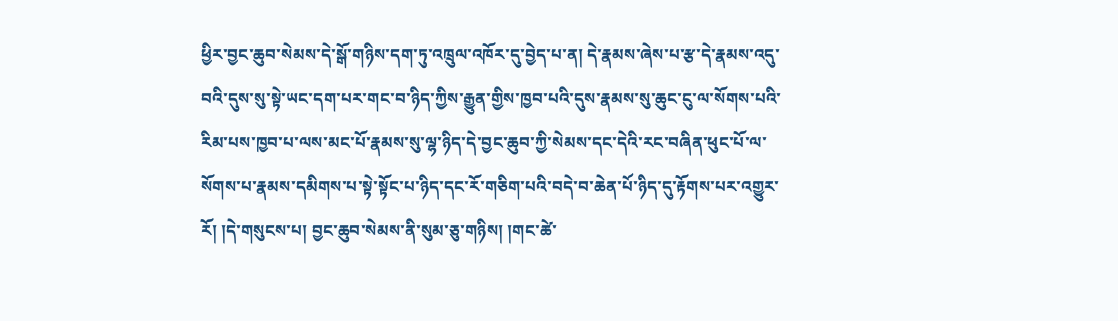ཕྱིར་བྱང་ཆུབ་སེམས་དེ་སྒོ་གཉིས་དག་ཏུ་འཁྲུལ་འཁོར་དུ་བྱེད་པ་ན། དེ་རྣམས་ཞེས་པ་རྩ་དེ་རྣམས་འདུ་བའི་དུས་སུ་སྟེ་ཡང་དག་པར་གང་བ་ཉིད་ཀྱིས་རྒྱུན་གྱིས་ཁྱབ་པའི་དུས་རྣམས་སུ་ཆུང་ངུ་ལ་སོགས་པའི་རིམ་པས་ཁྱབ་པ་ལས་མང་པོ་རྣམས་སུ་ལྷ་ཉིད་དེ་བྱང་ཆུབ་ཀྱི་སེམས་དང་དེའི་རང་བཞིན་ཕུང་པོ་ལ་སོགས་པ་རྣམས་དམིགས་པ་སྟེ་སྟོང་པ་ཉིད་དང་རོ་གཅིག་པའི་བདེ་བ་ཆེན་པོ་ཉིད་དུ་རྟོགས་པར་འགྱུར་རོ། །དེ་གསུངས་པ། བྱང་ཆུབ་སེམས་ནི་སུམ་ཅུ་གཉིས། །གང་ཚེ་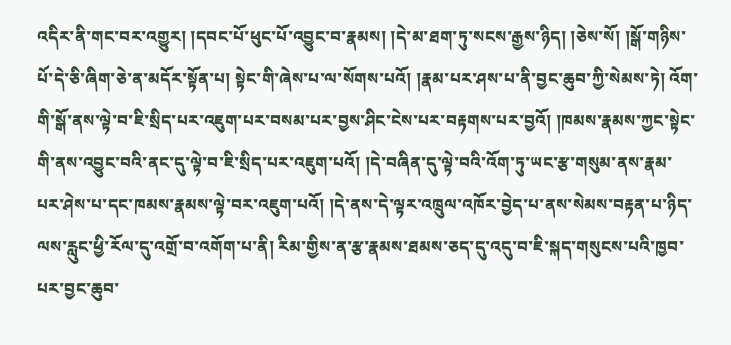འདིར་ནི་གང་བར་འགྱུར། །དབང་པོ་ཕུང་པོ་འབྱུང་བ་རྣམས། །དེ་མ་ཐག་ཏུ་སངས་རྒྱས་ཉིད། །ཅེས་སོ། །སྒོ་གཉིས་པོ་དེ་ཅི་ཞིག་ཅེ་ན་མདོར་སྟོན་པ། སྟེང་གི་ཞེས་པ་ལ་སོགས་པའོ། །རྣམ་པར་ཤས་པ་ནི་བྱང་ཆུབ་ཀྱི་སེམས་ཏེ། འོག་གི་སྒོ་ནས་ལྟེ་བ་ཇི་སྲིད་པར་འཇུག་པར་བསམ་པར་བྱས་ཤིང་ངེས་པར་བརྟགས་པར་བྱའོ། །ཁམས་རྣམས་ཀྱང་སྟེང་གི་ནས་འབྱུང་བའི་ནང་དུ་ལྟེ་བ་ཇི་སྲིད་པར་འཇུག་པའོ། །དེ་བཞིན་དུ་ལྟེ་བའི་འོག་ཏུ་ཡང་རྩ་གསུམ་ནས་རྣམ་པར་ཤེས་པ་དང་ཁམས་རྣམས་ལྟེ་བར་འཇུག་པའོ། །དེ་ནས་དེ་ལྟར་འཁྲུལ་འཁོར་བྱེད་པ་ནས་སེམས་བརྟན་པ་ཉིད་ལས་རླུང་ཕྱི་རོལ་དུ་འགྲོ་བ་འགོག་པ་ནི། རིམ་གྱིས་ན་རྩ་རྣམས་ཐམས་ཅད་དུ་འདུ་བ་ཇི་སྐད་གསུངས་པའི་ཁྱབ་པར་བྱང་ཆུབ་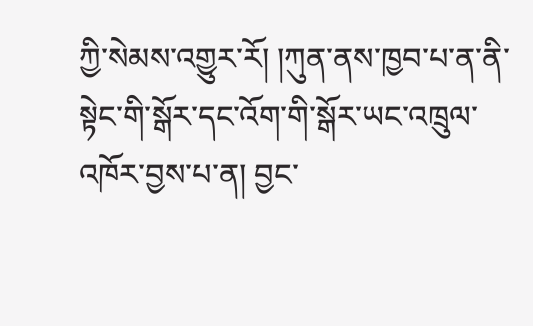ཀྱི་སེམས་འགྱུར་རོ། །ཀུན་ནས་ཁྱབ་པ་ན་ནི་སྟེང་གི་སྒོར་དང་འོག་གི་སྒོར་ཡང་འཁྲུལ་འཁོར་བྱས་པ་ན། བྱང་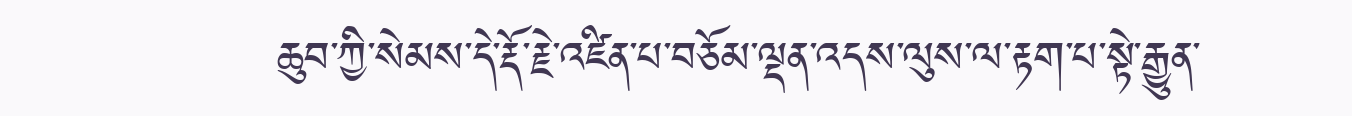ཆུབ་ཀྱི་སེམས་དེ་རྡོ་རྗེ་འཛིན་པ་བཅོམ་ལྡན་འདས་ལུས་ལ་རྟག་པ་སྟེ་རྒྱུན་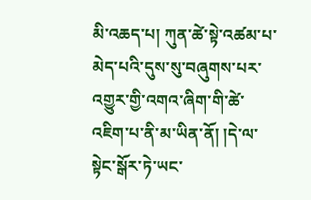མི་འཆད་པ། ཀུན་ཚེ་སྟེ་འཚམ་པ་མེད་པའི་དུས་སུ་བཞུགས་པར་འགྱུར་གྱི་འགའ་ཞིག་གི་ཚེ་འཇིག་པ་ནི་མ་ཡིན་ནོ། །དེ་ལ་སྟེང་སྒོར་ཏེ་ཡང་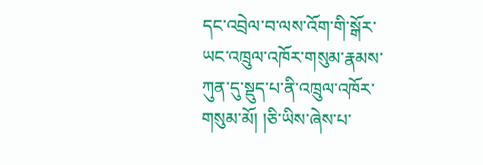དང་འབྲེལ་བ་ལས་འོག་གི་སྒོར་ཡང་འཁྲུལ་འཁོར་གསུམ་རྣམས་ཀུན་དུ་སྡུད་པ་ནི་འཁྲུལ་འཁོར་གསུམ་མོ། །ཅི་ཡིས་ཞེས་པ་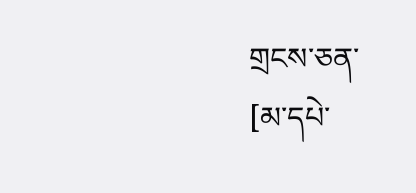གྲངས་ཅན་
[མ་དཔེ་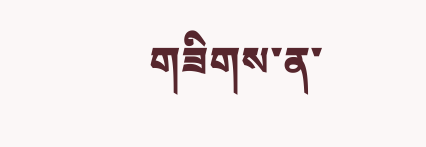གཟིགས་ན་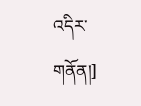འདིར་གནོན།]